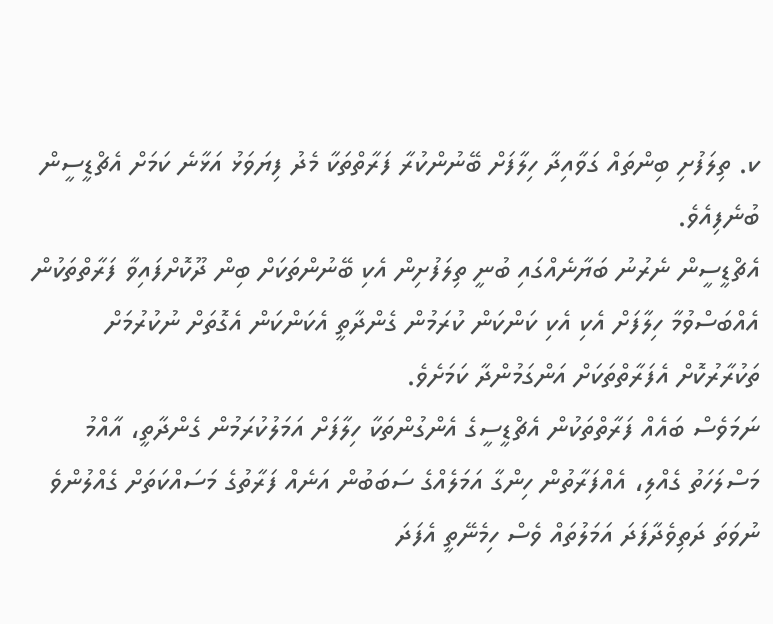ކ. ތިލަފުށި ބިންތައް ގަވާއިދާ ހިލާފަށް ބޭނުންކުރާ ފަރާތްތަކާ މެދު ފިޔަވަޅު އަޅާނެ ކަމަށް އެޗްޑީސީން ބުނެފިއެވެ.
އެޗްޑީސީން ނެރުނު ބަޔާނެއްގައި ބުނީ ތިލަފުށިން އެކި ބޭނުންތަކަށް ބިން ދޫކޮށްފައިވާ ފަރާތްތަކުން އެއްބަސްވުމާ ހިލާފަށް އެކި އެކި ކަންކަން ކުރަމުން ގެންދާތީ އެކަންކަން އެގޮތަށް ނުކުރުމަށް ތަކުރާރުކޮށް އެފަރާތްތަކަށް އަންގަމުންދާ ކަމަށެވެ.
ނަމަވެސް ބައެއް ފަރާތްތަކުން އެޗްޑީސީގެ އެންގުންތަކާ ހިލާފަށް އަމަލުކުރަމުން ގެންދާތީ، އާއްމު މަސްލަހަތު ގެއްލި، އެއްފަރާތުން ހިންގާ އަމަލެއްގެ ސަބަބުން އަނެއް ފަރާތުގެ މަސައްކަތަށް ގެއްލުންވެ ނުވަތަ ދަތިވެދާފަދަ އަމަލުތައް ވެސް ހިމެނޭތީ އެފަދަ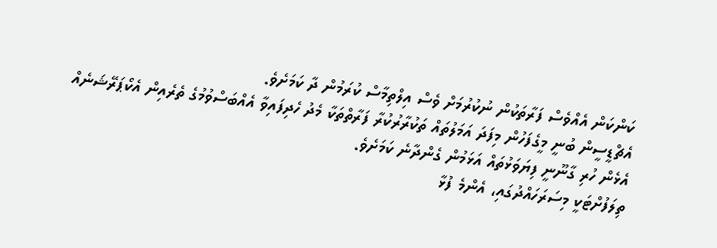ކަންކަން އެއްވެސް ފަރާތަކުން ނުކުރުމަށް ވެސް އިލްތިމާސް ކުރަމުން ދާ ކަމަށެވެ.
އެޗްޑީސީން ބުނީ މީގެފަހުން މިފަދަ އަމަލުތައް ތަކުރާރުކުރާ ފަރާތްތަކާ މެދު ހެދިފައިވާ އެއްބަސްވުމުގެ ތެރެއިން އެކޯޕަރޭޝަނެއް އެޅެން ހުރި ގާނޫނީ ފިޔަވަޅުތައް އަޅަމުން ގެންދާނެ ކަމަށެވެ.
ތިލަފުށްޓަކީ މިސަރަހައްދުގައި، އެންމެ ފުޅާ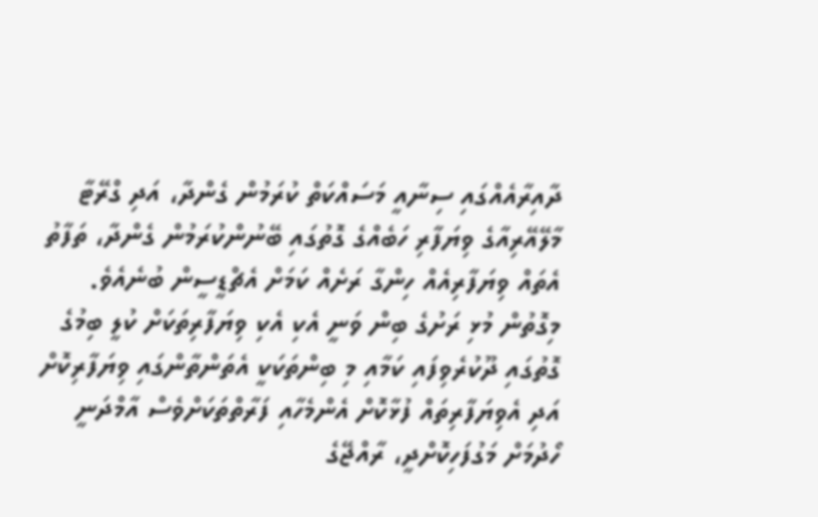ދާއިރާއެއްގައި ސިނާއީ މަސައްކަތް ކުރަމުން ގެންދާ، އަދި ގްރޭޓާ މާލޭއޭރިއާގެ ވިޔަފާރި ހަބެއްގެ ގޮތުގައި ބޭނުންކުރަމުން ގެންދާ، ތަފާތު އެތައް ވިޔަފާރިއެއް ހިންގާ ރަށެއް ކަމަށް އެޗްޑީސީން ބުނެއެވެ.
މިގޮތުން މުޅި ރަށުގެ ބިން ވަނީ އެކި އެކި ވިޔަފާރިތަކަށް ކުލީ ބިމުގެ ގޮތުގައި ދޫކުރެވިފައި ކަމާއި މި ބިންތަކަކީ އެތަންތާންގައި ވިޔަފާރިކޮށް އަދި އެވިޔަފާރިތައް ފުޅާކޮށް އެންމެހާއި ފަރާތްތަކަށްވެސް އާމްދަނީ ހޯދުމަށް މަގުފަހިކޮށްދީ، ރާއްޖޭގެ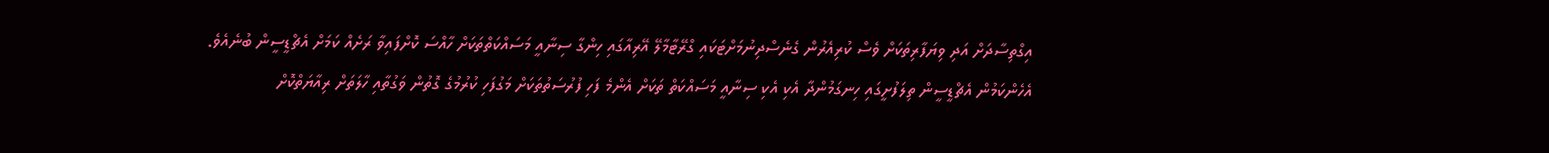އިގްތިސާދަށް އަދި ވިޔަފާރިތަކަށް ވެސް ކުރިއެރުން ގެނެސްދިނުމަށްޓަކައި ގްރޭޓާމާލޭ އޭރިއާގައި ހިންގާ ސިނާއީ މަސައްކަތްތަކަށް ހާއްސަ ކޮށްފައިވާ ރަށެއް ކަމަށް އެޗްޑީސީން ބުނެއެވެ.
އެހެންކަމުން އެޗްޑީސީން ތިލަފުށީގައި ހިނގަމުންދާ އެކި އެކި ސިނާއީ މަސައްކަތް ތަކަށް އެންމެ ފަހި ފުރުސަތުތަކަށް މަގުފަހި ކުރުމުގެ ގޮތުން ވަގުތާއި ހާލަތަށް ރިއާޔަތްކޮށް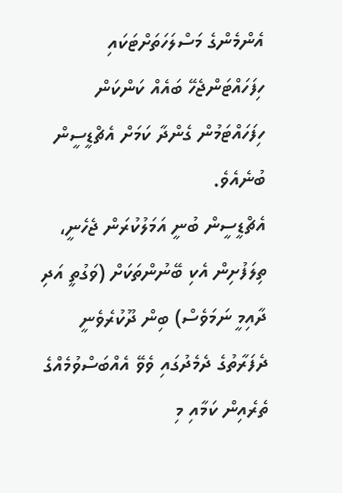އެންމެންގެ މަސްލަހަތަށްޓަކައި ހިފަހައްޓަންޖެހޭ ބައެއް ކަންކަން ހިފަހައްޓަމުން ގެންދާ ކަމަށް އެޗްޑީސީން ބުނެއެވެ.
އެޗްޑީސީން ބުނީ އަމަލުކުރަން ޖެހެނީ، ތިލަފުށިން އެކި ބޭނުންތަކަށް (ވަގުތީ އަދި ދާއިމީ ނަމަވެސް) ބިން ދޫކުރެވެނީ ދެފަރާތުގެ ދެމެދުގައި ވެވޭ އެއްބަސްވުމެއްގެ ތެރެއިން ކަމާއި މި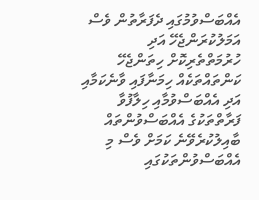އެއްބަސްވުމުގައި ދެފަރާތުން ވެސް އަމަލުކުރަންޖެހޭ އަދި ހުރުމަތްތެރިކޮށް ހިތަންޖެހޭ ކަންތައްތަކެއް ހިމަނާފައި ވާނެކަމާއި އަދި އެއްބަސްވުމާއި ހިލާފުވާ ފަރާތްތަކުގެ އެއްބަސްވުންތައް ބާއިލުކުރެވޭނެ ކަމަށް ވެސް މި އެއްބަސްވުންތަކުގައި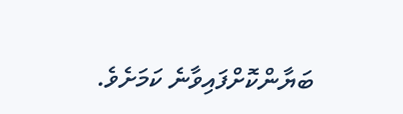ބަޔާންކޮށްފައިވާނެ ކަމަށެވެ.